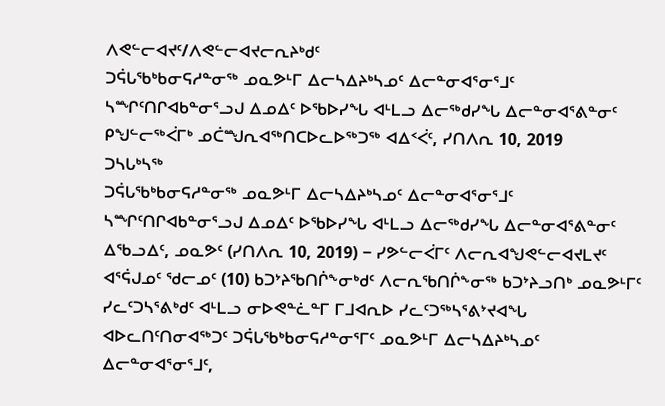ᐱᕙᓪᓕᐊᔪᑦ/ᐱᕙᓪᓕᐊᔪᓕᕆᔨᒃᑯᑦ
ᑐᕌᒐᖃᒃᑲᓂᕋᓱᓐᓂᖅ ᓄᓇᕗᒻᒥ ᐃᓕᓴᐃᔨᒃᓴᓄᑦ ᐃᓕᓐᓂᐊᕐᓂᕐᒧᑦ ᓴᙱᑦᑎᒋᐊᑲᓐᓂᕐᓗᒍ ᐃᓄᐃᑦ ᐅᖃᐅᓯᖓ ᐊᒻᒪᓗ ᐃᓕᖅᑯᓯᖓ ᐃᓕᓐᓂᐊᕐᕕᓐᓂᑦ
ᑭᖑᓪᓕᖅᐹᒥᒃ ᓄᑖᙳᕆᐊᖅᑎᑕᐅᓚᐅᖅᑐᖅ ᐊᐃᑉᐹᑦ, ᓯᑎᐱᕆ 10, 2019
ᑐᓴᒐᒃᓴᖅ
ᑐᕌᒐᖃᒃᑲᓂᕋᓱᓐᓂᖅ ᓄᓇᕗᒻᒥ ᐃᓕᓴᐃᔨᒃᓴᓄᑦ ᐃᓕᓐᓂᐊᕐᓂᕐᒧᑦ ᓴᙱᑦᑎᒋᐊᑲᓐᓂᕐᓗᒍ ᐃᓄᐃᑦ ᐅᖃᐅᓯᖓ ᐊᒻᒪᓗ ᐃᓕᖅᑯᓯᖓ ᐃᓕᓐᓂᐊᕐᕕᓐᓂᑦ
ᐃᖃᓗᐃᑦ, ᓄᓇᕗᑦ (ᓯᑎᐱᕆ 10, 2019) − ᓯᕗᓪᓕᐹᒥᑦ ᐱᓕᕆᐊᖑᕙᓪᓕᐊᔪᒪᔪᑦ ᐊᕐᕌᒍᓄᑦ ᖁᓕᓄᑦ (10) ᑲᑐᔾᔨᖃᑎᒌᖕᓂᒃᑯᑦ ᐱᓕᕆᖃᑎᒌᖕᓂᖅ ᑲᑐᔾᔨᓗᑎᒃ ᓄᓇᕗᒻᒥᑦ ᓯᓚᑦᑐᓴᕐᕕᒃᑯᑦ ᐊᒻᒪᓗ ᓂᐅᕙᓐᓛᓐᒥ ᒥᒧᐊᕆᐅ ᓯᓚᑦᑐᖅᓴᕐᕕᔾᔪᐊᖓ ᐊᐅᓚᑎᑦᑎᓂᐊᖅᑐᑦ ᑐᕌᒐᖃᒃᑲᓂᕋᓱᓐᓂᕐᒥᑦ ᓄᓇᕗᒻᒥ ᐃᓕᓴᐃᔨᒃᓴᓄᑦ ᐃᓕᓐᓂᐊᕐᓂᕐᒧᑦ,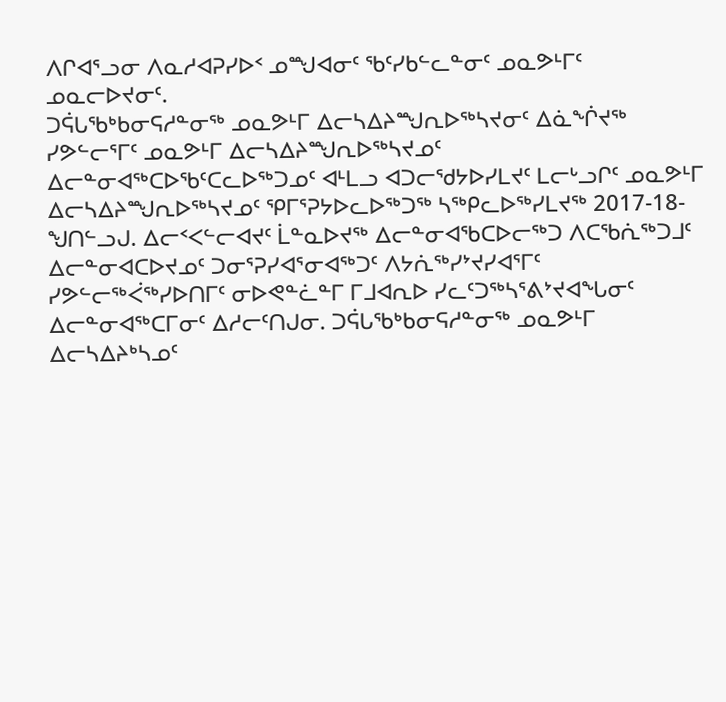ᐱᒋᐊᕐᓗᓂ ᐱᓇᓱᐊᕈᓯᐅᑉ ᓄᙳᐊᓂᑦ ᖃᑦᓯᑲᓪᓚᓐᓂᑦ ᓄᓇᕗᒻᒥᑦ ᓄᓇᓕᐅᔪᓂᑦ.
ᑐᕌᒐᖃᒃᑲᓂᕋᓱᓐᓂᖅ ᓄᓇᕗᒻᒥ ᐃᓕᓴᐃᔨᙳᕆᐅᖅᓴᔪᓂᑦ ᐃᓈᖐᔪᖅ ᓯᕗᓪᓕᕐᒥᑦ ᓄᓇᕗᒻᒥ ᐃᓕᓴᐃᔨᙳᕆᐅᖅᓴᔪᓄᑦ ᐃᓕᓐᓂᐊᖅᑕᐅᖃᑦᑕᓚᐅᖅᑐᓄᑦ ᐊᒻᒪᓗ ᐊᑐᓕᖁᔭᐅᓯᒪᔪᑦ ᒪᓕᒡᓗᒋᑦ ᓄᓇᕗᒻᒥ ᐃᓕᓴᐃᔨᙳᕆᐅᖅᓴᔪᓄᑦ ᕿᒥᕐᕈᔭᐅᓚᐅᖅᑐᖅ ᓴᖅᑭᓚᐅᖅᓯᒪᔪᖅ 2017-18-ᖑᑎᓪᓗᒍ. ᐃᓕᑉᐸᓪᓕᐊᔪᑦ ᒫᓐᓇᐅᔪᖅ ᐃᓕᓐᓂᐊᖃᑕᐅᓕᖅᑐ ᐱᑕᖃᕇᖅᑐᒧᑦ ᐃᓕᓐᓂᐊᑕᐅᔪᓄᑦ ᑐᓂᕐᕈᓯᐊᕐᓂᐊᖅᑐᑦ ᐱᔭᕇᖅᓯᔾᔪᓯᐊᕐᒥᑦ ᓯᕗᓪᓕᖅᐹᖅᓯᐅᑎᒥᑦ ᓂᐅᕙᓐᓛᓐᒥ ᒥᒧᐊᕆᐅ ᓯᓚᑦᑐᖅᓴᕐᕕᔾᔪᐊᖓᓂᑦ ᐃᓕᓐᓂᐊᖅᑕᒥᓂᑦ ᐃᓱᓕᑦᑎᒍᓂ. ᑐᕌᒐᖃᒃᑲᓂᕋᓱᓐᓂᖅ ᓄᓇᕗᒻᒥ ᐃᓕᓴᐃᔨᒃᓴᓄᑦ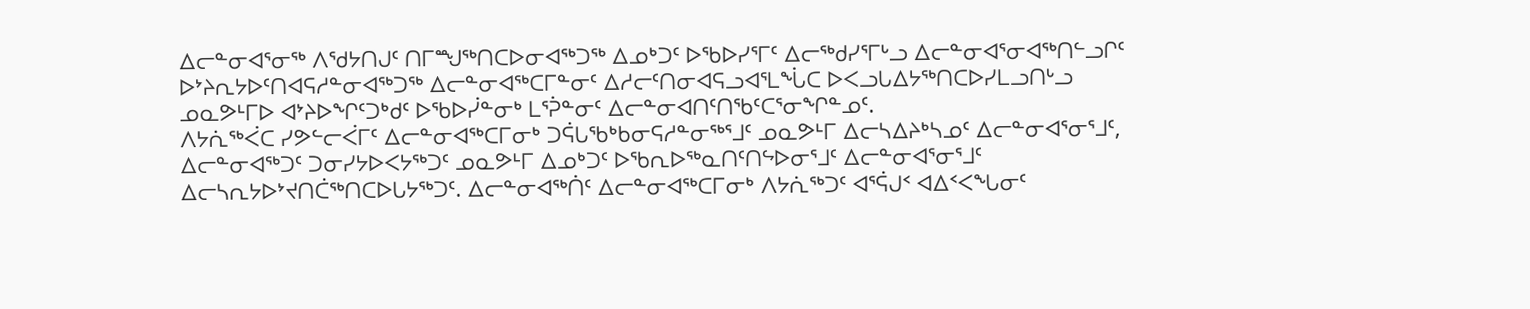ᐃᓕᓐᓂᐊᕐᓂᖅ ᐱᖁᔭᑎᒍᑦ ᑎᒥᙳᖅᑎᑕᐅᓂᐊᖅᑐᖅ ᐃᓄᒃᑐᑦ ᐅᖃᐅᓯᕐᒥᑦ ᐃᓕᖅᑯᓯᕐᒥᒡᓗ ᐃᓕᓐᓂᐊᕐᓂᐊᖅᑎᓪᓗᒋᑦ ᐅᔾᔨᕆᔭᐅᑦᑎᐊᕋᓱᓐᓂᐊᖅᑐᖅ ᐃᓕᓐᓂᐊᖅᑕᒥᓐᓂᑦ ᐃᓱᓕᑦᑎᓂᐊᕋᓗᐊᕐᒪᖔᑕ ᐅᐸᓗᒐᐃᔭᖅᑎᑕᐅᓯᒪᓗᑎᒡᓗ ᓄᓇᕗᒻᒥᐅ ᐊᔾᔨᐅᖏᑦᑐᒃᑯᑦ ᐅᖃᐅᓰᓐᓂᒃ ᒪᕐᕉᓐᓂᑦ ᐃᓕᓐᓂᐊᑎᑦᑎᖃᑦᑕᕐᓂᖏᓐᓄᑦ.
ᐱᔭᕇᖅᐹᑕ ᓯᕗᓪᓕᐹᒥᑦ ᐃᓕᓐᓂᐊᖅᑕᒥᓂᒃ ᑐᕌᒐᖃᒃᑲᓂᕋᓱᓐᓂᖅᕐᒧᑦ ᓄᓇᕗᒻᒥ ᐃᓕᓴᐃᔨᒃᓴᓄᑦ ᐃᓕᓐᓂᐊᕐᓂᕐᒧᑦ, ᐃᓕᓐᓂᐊᖅᑐᑦ ᑐᓂᓯᔭᐅᐸᔭᖅᑐᑦ ᓄᓇᕗᒻᒥ ᐃᓄᒃᑐᑦ ᐅᖃᕆᐅᖅᓇᑎᑦᑎᖦᐅᓂᕐᒧᑦ ᐃᓕᓐᓂᐊᕐᓂᕐᒧᑦ ᐃᓕᓴᕆᔭᐅᔾᔪᑎᑖᖅᑎᑕᐅᒐᔭᖅᑐᑦ. ᐃᓕᓐᓂᐊᖅᑏᑦ ᐃᓕᓐᓂᐊᖅᑕᒥᓂᒃ ᐱᔭᕇᖅᑐᑦ ᐊᕐᕌᒍᑉ ᐊᐃᑉᐸᖓᓂᑦ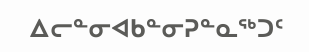ᐃᓕᓐᓂᐊᑲᓐᓂᕈᓐᓇᖅᑐᑦ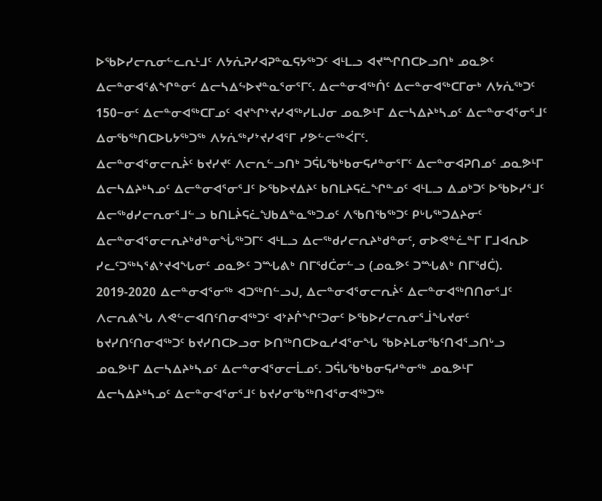ᐅᖃᐅᓯᓕᕆᓂᓪᓚᕆᒻᒧᑦ ᐱᔭᕇᕈᓯᐊᕈᓐᓇᕋᔭᖅᑐᑦ ᐊᒻᒪᓗ ᐊᔪᙱᑎᑕᐅᓗᑎᒃ ᓄᓇᕗᑦ ᐃᓕᓐᓂᐊᕐᕕᖏᓐᓂᑦ ᐃᓕᓴᐃᖦᐅᔪᓐᓇᕐᓂᕐᒥᑦ. ᐃᓕᓐᓂᐊᖅᑏᑦ ᐃᓕᓐᓂᐊᖅᑕᒥᓂᒃ ᐱᔭᕇᖅᑐᑦ 150−ᓂᑦ ᐃᓕᓐᓂᐊᖅᑕᒥᓄᑦ ᐊᔪᖏᔾᔪᓯᐊᖅᓯᒪᒍᓂ ᓄᓇᕗᒻᒥ ᐃᓕᓴᐃᔨᒃᓴᓄᑦ ᐃᓕᓐᓂᐊᕐᓂᕐᒧᑦ ᐃᓂᖃᖅᑎᑕᐅᒐᔭᖅᑐᖅ ᐱᔭᕇᖅᓯᔾᔪᓯᐊᕐᒥ ᓯᕗᓪᓕᖅᐹᒥᑦ.
ᐃᓕᓐᓂᐊᕐᓂᓕᕆᔩᑦ ᑲᔪᓯᔪᑦ ᐱᓕᕆᓪᓗᑎᒃ ᑐᕌᒐᖃᒃᑲᓂᕋᓱᓐᓂᕐᒥᑦ ᐃᓕᓐᓂᐊᕈᑎᓄᑦ ᓄᓇᕗᒻᒥ ᐃᓕᓴᐃᔨᒃᓴᓄᑦ ᐃᓕᓐᓂᐊᕐᓂᕐᒧᑦ ᐅᖃᐅᔪᐃᔨᑦ ᑲᑎᒪᔨᕋᓛᖏᓐᓄᑦ ᐊᒻᒪᓗ ᐃᓄᒃᑐᑦ ᐅᖃᐅᓯᕐᒧᑦ ᐃᓕᖅᑯᓯᓕᕆᓂᕐᒧᓪᓗ ᑲᑎᒪᔩᕋᓛᖑᑲᐃᓐᓇᖅᑐᓄᑦ ᐱᖃᑎᖃᖅᑐᑦ ᑭᒡᒐᖅᑐᐃᔨᓂᑦ ᐃᓕᓐᓂᐊᕐᓂᓕᕆᔨᒃᑯᓐᓂᖔᖅᑐᒥᑦ ᐊᒻᒪᓗ ᐃᓕᖅᑯᓯᓕᕆᔨᒃᑯᓐᓂᑦ, ᓂᐅᕙᓐᓛᓐᒥ ᒥᒧᐊᕆᐅ ᓯᓚᑦᑐᖅᓴᕐᕕᔾᔪᐊᖓᓂᑦ ᓄᓇᕗᑦ ᑐᙵᕕᒃ ᑎᒥᖁᑖᓂᓪᓗ (ᓄᓇᕗᑦ ᑐᙵᕕᒃ ᑎᒥᖁᑖ). 2019-2020 ᐃᓕᓐᓂᐊᕐᓂᖅ ᐊᑐᖅᑎᓪᓗᒍ, ᐃᓕᓐᓂᐊᕐᓂᓕᕆᔩᑦ ᐃᓕᓐᓂᐊᖅᑎᑎᓂᕐᒧᑦ ᐱᓕᕆᕕᖓ ᐱᕙᓪᓕᐊᑎᑦᑎᓂᐊᖅᑐᑦ ᐊᔾᔨᒌᖏᑦᑐᓂᑦ ᐅᖃᐅᓯᓕᕆᓂᕐᒨᖓᔪᓂᑦ ᑲᔪᓯᑎᑦᑎᓂᐊᖅᑐᑦ ᑲᔪᓯᑎᑕᐅᓗᓂ ᐅᑎᖅᑎᑕᐅᓇᓱᐊᕐᓂᖓ ᖃᐅᔨᒪᓂᖃᑦᑎᐊᕐᓗᑎᒡᓗ ᓄᓇᕗᒻᒥ ᐃᓕᓴᐃᔨᒃᓴᓄᑦ ᐃᓕᓐᓂᐊᕐᓂᓕᒫᓄᑦ. ᑐᕌᒐᖃᒃᑲᓂᕋᓱᓐᓂᖅ ᓄᓇᕗᒻᒥ ᐃᓕᓴᐃᔨᒃᓴᓄᑦ ᐃᓕᓐᓂᐊᕐᓂᕐᒧᑦ ᑲᔪᓯᓂᖃᖅᑎᐊᕐᓂᐊᖅᑐᖅ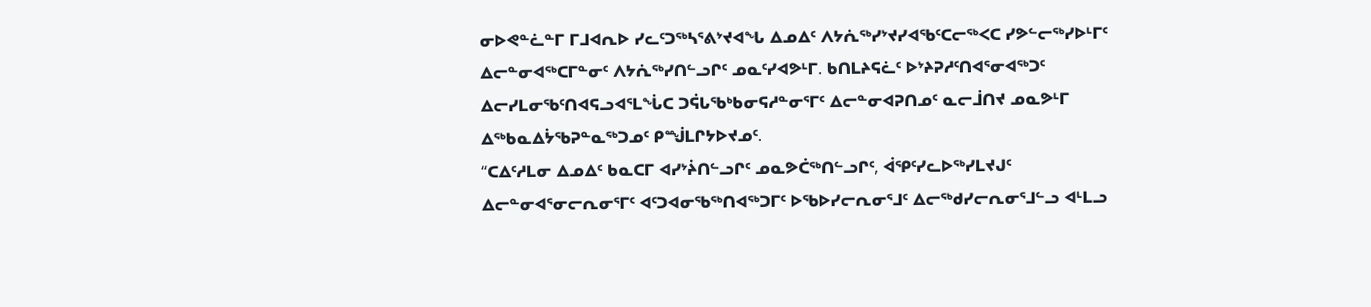ᓂᐅᕙᓐᓛᓐᒥ ᒥᒧᐊᕆᐅ ᓯᓚᑦᑐᖅᓴᕐᕕᔾᔪᐊᖓ ᐃᓄᐃᑦ ᐱᔭᕇᖅᓯᔾᔪᓯᐊᖃᑦᑕᓕᖅᐸᑕ ᓯᕗᓪᓕᖅᓯᐅᒻᒥᑦ ᐃᓕᓐᓂᐊᖅᑕᒥᓐᓂᑦ ᐱᔭᕇᖅᓯᑎᓪᓗᒋᑦ ᓄᓇᑦᓯᐊᕗᒻᒥ. ᑲᑎᒪᔨᕋᓛᑦ ᐅᔾᔨᕈᓱᑦᑎᐊᕐᓂᐊᖅᑐᑦ ᐃᓕᓯᒪᓂᖃᑦᑎᐊᕋᓗᐊᕐᒪᖔᑕ ᑐᕌᒐᖃᒃᑲᓂᕋᓱᓐᓂᕐᒥᑦ ᐃᓕᓐᓂᐊᕈᑎᓄᑦ ᓇᓕᒨᑎᔪ ᓄᓇᕗᒻᒥ ᐃᖅᑲᓇᐃᔮᖃᕈᓐᓇᖅᑐᓄᑦ ᑭᙴᒪᒋᔭᐅᔪᓄᑦ.
“ᑕᐃᑦᓱᒪᓂ ᐃᓄᐃᑦ ᑲᓇᑕᒥ ᐊᓯᔾᔩᑎᓪᓗᒋᑦ ᓄᓇᕗᑖᖅᑎᓪᓗᒋᑦ, ᐋᕿᑦᓯᓚᐅᖅᓯᒪᔪᒍᑦ ᐃᓕᓐᓂᐊᕐᓂᓕᕆᓂᕐᒥᑦ ᐊᑦᑐᐊᓂᖃᖅᑎᐊᖅᑐᒥᑦ ᐅᖃᐅᓯᓕᕆᓂᕐᒧᑦ ᐃᓕᖅᑯᓯᓕᕆᓂᕐᒧᓪᓗ ᐊᒻᒪᓗ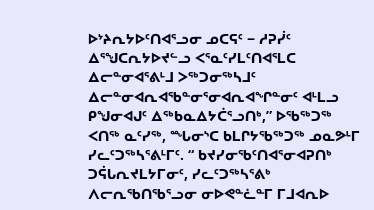ᐅᔾᔨᕆᔭᐅᑦᑎᐊᕐᓗᓂ ᓄᑕᕋᑦ − ᓱᕈᓰᑦ ᐃᕐᖑᑕᕆᔭᐅᔪᓪᓗ ᐸᕐᓇᑦᓯᒪᑦᑎᐊᕐᒪᑕ ᐃᓕᓐᓂᐊᕐᕕᒻᒧ ᐳᖅᑐᓂᖅᓴᒧᑦ ᐃᓕᓐᓂᐊᕆᐊᖃᓐᓂᕐᓂᐊᕆᐊᖏᓐᓂᑦ ᐊᒻᒪᓗ ᑭᖑᓂᐊᒍᑦ ᐃᖅᑲᓇᐃᔭᑖᕐᓗᑎᒃ,” ᐅᖃᖅᑐᖅ ᐸᑎᖅ ᓇᑦᓯᖅ, ᙵᓂᔅᑕ ᑲᒪᒋᔭᖃᖅᑐᖅ ᓄᓇᕗᒻᒥ ᓯᓚᑦᑐᖅᓴᕐᕕᒻᒥᑦ. “ ᑲᔪᓯᓂᖃᑦᑎᐊᕐᓂᐊᕈᑎᒃ ᑐᕌᒐᕆᔪᒪᔭᒥᓂᑦ, ᓯᓚᑦᑐᖅᓴᕐᕕᒃ ᐱᓕᕆᖃᑎᖃᕐᓗᓂ ᓂᐅᕙᓐᓛᓐᒥ ᒥᒧᐊᕆᐅ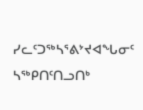ᓯᓚᑦᑐᖅᓴᕐᕕᔾᔪᐊᖓᓂᑦ ᓴᖅᑭᑎᑦᑎᓗᑎᒃ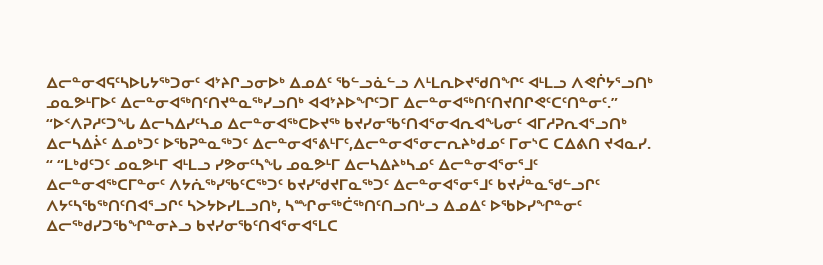ᐃᓕᓐᓂᐊᕋᑦᓴᐅᒐᔭᖅᑐᓂᑦ ᐊᔾᔨᒋᓗᓂᐅᒃ ᐃᓄᐃᑦ ᖃᓪᓗᓈᓪᓗ ᐱᒻᒪᕆᐅᔪᖁᑎᖏᑦ ᐊᒻᒪᓗ ᐱᕙᒌᔭᕐᓗᑎᒃ ᓄᓇᕗᒻᒥᐅᑦ ᐃᓕᓐᓂᐊᖅᑎᑦᑎᔪᓐᓇᖅᓯᓗᑎᒃ ᐊᐊᔾᔨᐅᖏᑦᑐᒥ ᐃᓕᓐᓂᐊᖅᑎᑦᑎᔪᑎᒋᕙᑦᑕᑦᑎᓐᓂᑦ.”
“ᐅᑉᐱᕈᓱᑦᑐᖓ ᐃᓕᓴᐃᓯᑦᓴᓄ ᐃᓕᓐᓂᐊᖅᑕᐅᔪᖅ ᑲᔪᓯᓂᖃᑦᑎᐊᕐᓂᐊᕆᐊᖓᓂᑦ ᐊᒥᓱᕈᕆᐊᕐᓗᑎᒃ ᐃᓕᓴᐃᔩᑦ ᐃᓄᒃᑐᑦ ᐅᖃᕈᓐᓇᖅᑐᑦ ᐃᓕᓐᓂᐊᕐᕕᒻᒥᑦ,ᐃᓕᓐᓂᐊᕐᓂᓕᕆᔨᒃᑯᓄᑦ ᒥᓂᔅᑕ ᑕᐃᕕᑎ ᔪᐊᓇᓯ. “ “ᒪᒃᑯᑦᑐᑦ ᓄᓇᕗᒻᒥ ᐊᒻᒪᓗ ᓯᕗᓂᑦᓴᖓ ᓄᓇᕗᒻᒥ ᐃᓕᓴᐃᔨᒃᓴᓄᑦ ᐃᓕᓐᓂᐊᕐᓂᕐᒧᑦ ᐃᓕᓐᓂᐊᖅᑕᒥᓐᓂᑦ ᐱᔭᕇᖅᓯᖃᑦᑕᖅᑐᑦ ᑲᔪᓯᖁᔪᒥᓇᖅᑐᑦ ᐃᓕᓐᓂᐊᕐᓂᕐᒧᑦ ᑲᔪᓰᓐᓇᖁᓪᓗᒋᑦ ᐱᔭᑦᓴᖃᖅᑎᑦᑎᐊᕐᓗᒋᑦ ᓴᐳᔭᐅᓯᒪᓗᑎᒃ, ᓴᙱᓂᖅᑖᖅᑎᑦᑎᓗᑎᒡᓗ ᐃᓄᐃᑦ ᐅᖃᐅᓯᖏᓐᓂᑦ ᐃᓕᖅᑯᓯᑐᖃᖏᓐᓂᔨᓗ ᑲᔪᓯᓂᖃᑦᑎᐊᕐᓂᐊᕐᒪᑕ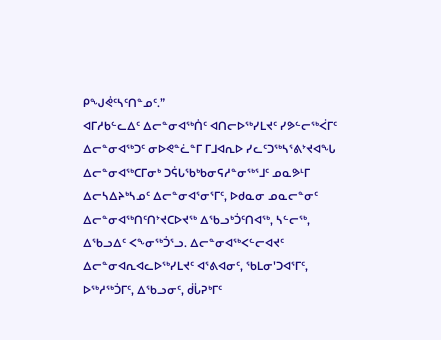ᑭᖑᕚᑦᓴᑦᑎᓐᓄᑦ.”
ᐊᒥᓱᑲᓪᓚᐃᑦ ᐃᓕᓐᓂᐊᖅᑏᑦ ᐊᑎᓕᐅᖅᓯᒪᔪᑦ ᓯᕗᓪᓕᖅᐹᒥᑦ ᐃᓕᓐᓂᐊᖅᑐᑦ ᓂᐅᕙᓐᓛᓐᒥ ᒥᒧᐊᕆᐅ ᓯᓚᑦᑐᖅᓴᕐᕕᔾᔪᐊᖓ ᐃᓕᓐᓂᐊᖅᑕᒥᓂᒃ ᑐᕌᒐᖃᒃᑲᓂᕋᓱᓐᓂᖅᕐᒧᑦ ᓄᓇᕗᒻᒥ ᐃᓕᓴᐃᔨᒃᓴᓄᑦ ᐃᓕᓐᓂᐊᕐᓂᕐᒥᑦ, ᐅᑯᓇᓂ ᓄᓇᓕᓐᓂᑦ ᐃᓕᓐᓂᐊᖅᑎᑦᑎᔾᔪᑕᐅᔪᖅ ᐃᖃᓗᒃᑑᑦᑎᐊᖅ, ᓴᓪᓕᖅ, ᐃᖃᓗᐃᑦ ᐸᖕᓂᖅᑑᕐᓗ. ᐃᓕᓐᓂᐊᖅᐸᓪᓕᐊᔪᑦ ᐃᓕᓐᓂᐊᕆᐊᓚᐅᖅᓯᒪᔪᑦ ᐊᕐᕕᐊᓂᑦ, ᖃᒪᓂ'ᑐᐊᕐᒥᑦ, ᐅᖅᓱᖅᑑᒥᑦ, ᐃᖃᓗᓂᑦ, ᑰᒑᕈᒃᒥᑦ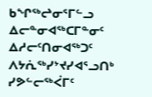ᑲᖏᖅᖠᓂᕐᒥᓪᓗ ᐃᓕᓐᓂᐊᖅᑕᒥᓐᓂᑦ ᐃᓱᓕᑦᑎᓂᐊᖅᑐᑦ ᐱᔭᕇᖅᓯᔾᔪᓯᐊᕐᓗᑎᒃ ᓯᕗᓪᓕᖅᐹᒥᑦ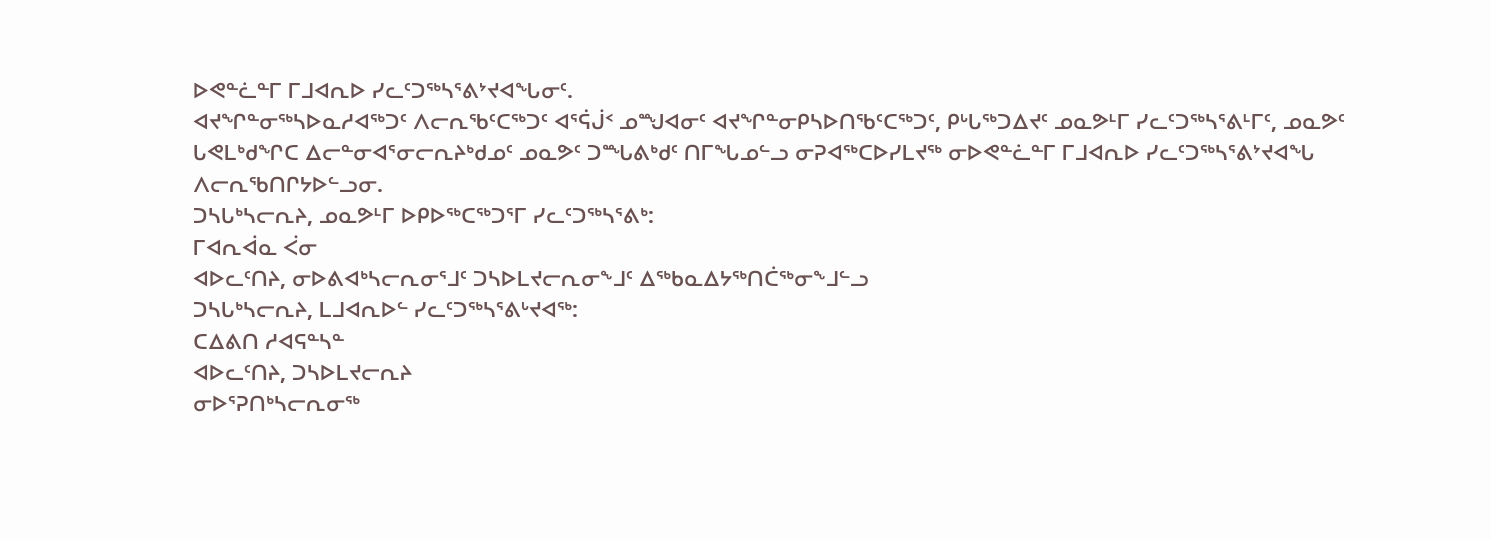ᐅᕙᓐᓛᓐᒥ ᒥᒧᐊᕆᐅ ᓯᓚᑦᑐᖅᓴᕐᕕᔾᔪᐊᖓᓂᑦ.
ᐊᔪᖏᓐᓂᖅᓴᐅᓇᓱᐊᖅᑐᑦ ᐱᓕᕆᖃᑦᑕᖅᑐᑦ ᐊᕐᕌᒎᑉ ᓄᙳᐊᓂᑦ ᐊᔪᖏᓐᓂᑭᓴᐅᑎᖃᑦᑕᖅᑐᑦ, ᑭᒡᒐᖅᑐᐃᔪᑦ ᓄᓇᕗᒻᒥ ᓯᓚᑦᑐᖅᓴᕐᕕᒻᒥᑦ, ᓄᓇᕗᑦ ᒐᕙᒪᒃᑯᖏᑕ ᐃᓕᓐᓂᐊᕐᓂᓕᕆᔨᒃᑯᓄᑦ ᓄᓇᕗᑦ ᑐᙵᕕᒃᑯᑦ ᑎᒥᖓᓄᓪᓗ ᓂᕈᐊᖅᑕᐅᓯᒪᔪᖅ ᓂᐅᕙᓐᓛᓐᒥ ᒥᒧᐊᕆᐅ ᓯᓚᑦᑐᖅᓴᕐᕕᔾᔪᐊᖓ ᐱᓕᕆᖃᑎᒋᔭᐅᓪᓗᓂ.
ᑐᓴᒐᒃᓴᓕᕆᔨ, ᓄᓇᕗᒻᒥ ᐅᑭᐅᖅᑕᖅᑐᕐᒥ ᓯᓚᑦᑐᖅᓴᕐᕕᒃ:
ᒥᐊᕆᐋᓇ ᐹᓂ
ᐊᐅᓚᑦᑎᔨ, ᓂᐅᕕᐊᒃᓴᓕᕆᓂᕐᒧᑦ ᑐᓴᐅᒪᔪᓕᕆᓂᖕᒧᑦ ᐃᖅᑲᓇᐃᔭᖅᑎᑖᖅᓂᖕᒧᓪᓗ
ᑐᓴᒐᒃᓴᓕᕆᔨ, ᒪᒧᐊᕆᐅᓪ ᓯᓚᑦᑐᖅᓴᕐᕕᒡᔪᐊᖅ:
ᑕᐃᕕᑎ ᓱᐊᕋᓐᓴᓐ
ᐊᐅᓚᑦᑎᔨ, ᑐᓴᐅᒪᔪᓕᕆᔨ
ᓂᐅᕐᕈᑎᒃᓴᓕᕆᓂᖅ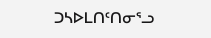ᑐᓴᐅᒪᑎᑦᑎᓂᕐᓗ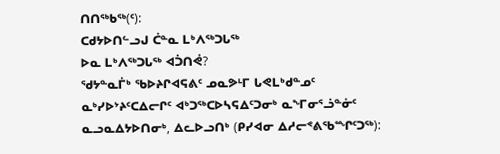ᑎᑎᖅᑲᖅ(ᑦ):
ᑕᑯᔭᐅᑎᓪᓗᒍ ᑖᓐᓇ ᒪᒃᐱᖅᑐᒐᖅ
ᐅᓇ ᒪᒃᐱᖅᑐᒐᖅ ᐊᑑᑎᕚ?
ᖁᔭᓐᓇᒦᒃ ᖃᐅᔨᒋᐊᕋᕕᑦ ᓄᓇᕗᒻᒥ ᒐᕙᒪᒃᑯᓐᓄᑦ
ᓇᒃᓯᐅᔾᔨᑦᑕᐃᓕᒋᑦ ᐊᒃᑐᖅᑕᐅᓴᕋᐃᑦᑐᓂᒃ ᓇᖕᒥᓂᕐᓘᓐᓃᑦ ᓇᓗᓇᐃᔭᐅᑎᓂᒃ, ᐃᓚᐅᓗᑎᒃ (ᑭᓯᐊᓂ ᐃᓱᓕᕝᕕᖃᙱᑦᑐᖅ):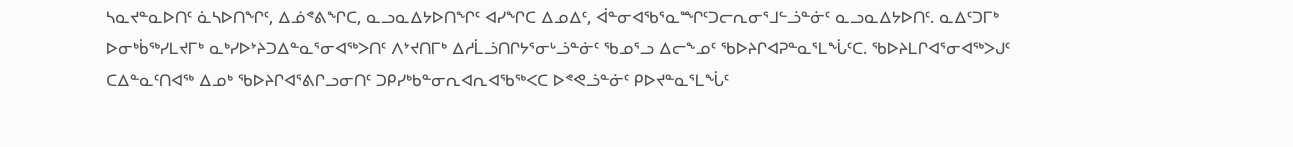ᓴᓇᔪᓐᓇᐅᑎᑦ ᓈᓴᐅᑎᖏᑦ, ᐃᓅᕝᕕᖏᑕ, ᓇᓗᓇᐃᔭᐅᑎᖏᑦ ᐊᓯᖏᑕ ᐃᓄᐃᑦ, ᐋᓐᓂᐊᖃᕐᓇᙱᑦᑐᓕᕆᓂᕐᒧᓪᓘᓐᓃᑦ ᓇᓗᓇᐃᔭᐅᑎᑦ. ᓇᐃᑦᑐᒥᒃ ᐅᓂᒃᑳᖅᓯᒪᔪᒥᒃ ᓇᒃᓯᐅᔾᔨᑐᐃᓐᓇᕐᓂᐊᖅᐳᑎᑦ ᐱᔾᔪᑎᒥᒃ ᐃᓱᒫᓘᑎᒋᔭᕐᓂᒡᓘᓐᓃᑦ ᖃᓄᕐᓗ ᐃᓕᖕᓄᑦ ᖃᐅᔨᒋᐊᕈᓐᓇᕐᒪᖔᑦᑕ. ᖃᐅᔨᒪᒋᐊᕐᓂᐊᖅᐳᒍᑦ ᑕᐃᓐᓇᑦᑎᐊᖅ ᐃᓄᒃ ᖃᐅᔨᒋᐊᕐᕕᒋᓗᓂᑎᑦ ᑐᑭᓯᒃᑲᓐᓂᕆᐊᕆᐊᖃᖅᐸᑕ ᐅᕝᕙᓘᓐᓃᑦ ᑭᐅᔪᓐᓇᕐᒪᖔᑦ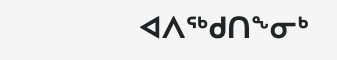ᐊᐱᖅᑯᑎᖕᓂᒃ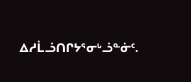ᐃᓱᒫᓘᑎᒋᔭᕐᓂᒡᓘᓐᓃᑦ.